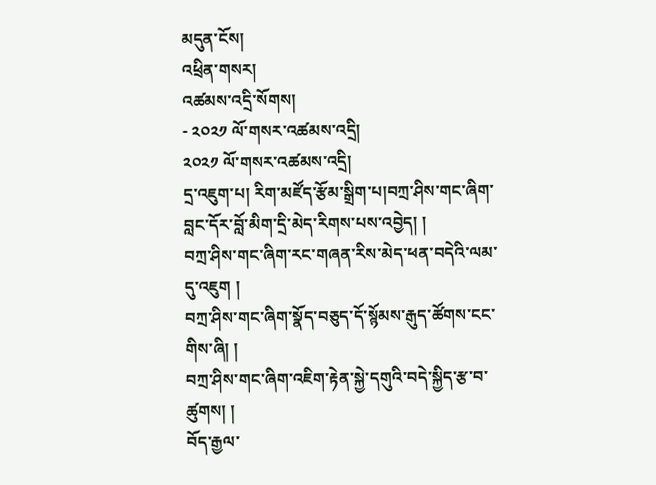མདུན་ངོས།
འཕྲིན་གསར།
འཚམས་འདྲི་སོགས།
- ༢༠༢༡ ལོ་གསར་འཚམས་འདྲི།
༢༠༢༡ ལོ་གསར་འཚམས་འདྲི།
དྲ་འཇུག་པ། རིག་མཛོད་རྩོམ་སྒྲིག་པ།བཀྲ་ཤིས་གང་ཞིག་བླང་དོར་བློ་མིག་དྲི་མེད་རིགས་པས་འབྱེད། །
བཀྲ་ཤིས་གང་ཞིག་རང་གཞན་རིས་མེད་ཕན་བདེའི་ལམ་དུ་འཇུག །
བཀྲ་ཤིས་གང་ཞིག་སྣོད་བཅུད་དོ་སྙོམས་རྒུད་ཚོགས་ངང་གིས་ཞི། །
བཀྲ་ཤིས་གང་ཞིག་འཇིག་རྟེན་སྐྱེ་དགུའི་བདེ་སྐྱིད་རྩ་བ་ཚུགས། །
བོད་རྒྱལ་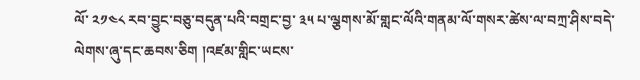ལོ་ ༢༡༤༨ རབ་བྱུང་བཅུ་བདུན་པའི་བགྲང་བྱ་ ༣༥ པ་ལྕགས་མོ་གླང་ལོའི་གནམ་ལོ་གསར་ཚེས་ལ་བཀྲ་ཤིས་བདེ་ལེགས་ཞུ་དང་ཆབས་ཅིག །འཛམ་གླིང་ཡངས་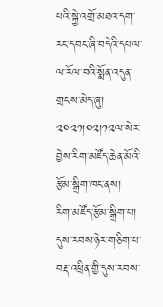པའི་སྐྱེ་འགྲོ་མཐའ་དག་རང་དབང་ཞི་བདེའི་དཔལ་ལ་རོལ་བའི་སྨོན་འདུན་གྲངས་མེད་ཞུ།
༢༠༢༡།༠༢།༡༢ལ་སེར་བྱེས་རིག་མཛོད་ཆེན་མོའི་རྩོམ་སྒྲིག་ཁང་ནས།
རིག་མཛོད་རྩོམ་སྒྲིག་པ།
དུས་རབས་ཉེར་གཅིག་པ་བརྡ་འཕྲིན་གྱི་དུས་རབས་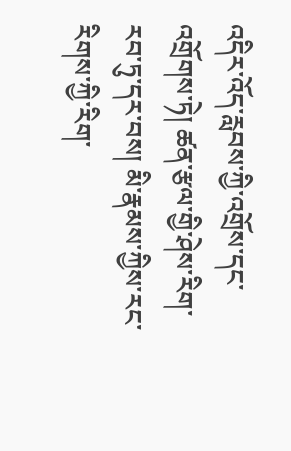འདིར་འོད་རླབས་ཀྱི་འགྲོས་དང་འགྲོགས་ཏེ། ཚན་རྩལ་གྱི་ཤེས་རིག་རབ་ཏུ་དར་བས། མི་རྣམས་ཀྱིས་རང་རིགས་ཀྱི་རིག་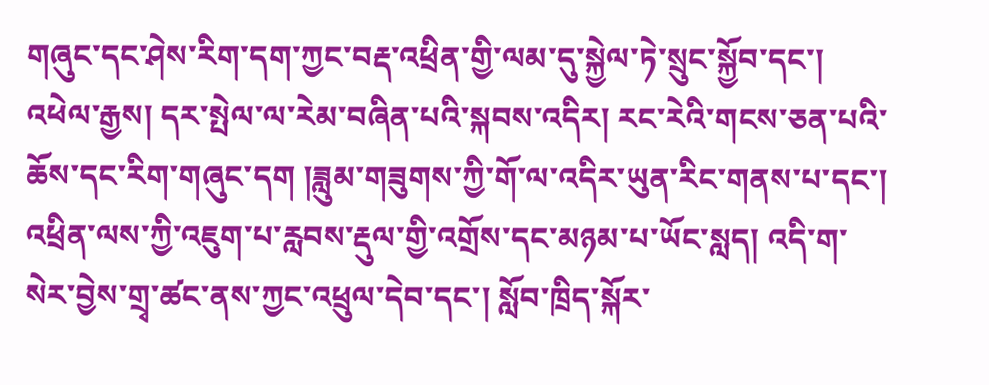གཞུང་དང་ཤེས་རིག་དག་ཀྱང་བརྡ་འཕྲིན་གྱི་ལམ་དུ་སྐྱེལ་ཏེ་སྲུང་སྐྱོབ་དང་། འཕེལ་རྒྱས། དར་སྤེལ་ལ་རེམ་བཞིན་པའི་སྐབས་འདིར། རང་རེའི་གངས་ཅན་པའི་ཆོས་དང་རིག་གཞུང་དག །ཟླུམ་གཟུགས་ཀྱི་གོ་ལ་འདིར་ཡུན་རིང་གནས་པ་དང་། འཕྲིན་ལས་ཀྱི་འཇུག་པ་རླབས་རྡུལ་གྱི་འགྲོས་དང་མཉམ་པ་ཡོང་སླད། འདི་ག་སེར་བྱེས་གྲྭ་ཚང་ནས་ཀྱང་འཕྲུལ་དེབ་དང་། སློབ་ཁྲིད་སྐོར་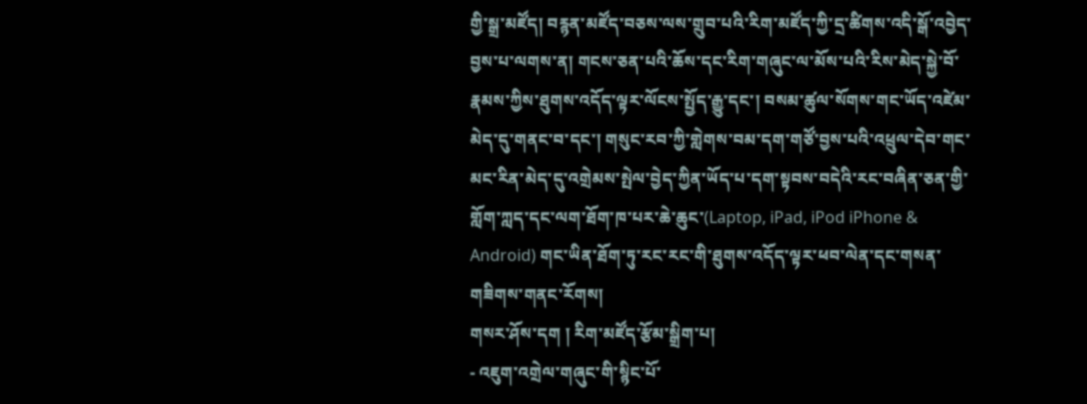གྱི་སྒྲ་མཛོད། བརྙན་མཛོད་བཅས་ལས་གྲུབ་པའི་རིག་མཛོད་ཀྱི་དྲ་ཚིགས་འདི་སྒོ་འབྱེད་བྱས་པ་ལགས་ན། གངས་ཅན་པའི་ཆོས་དང་རིག་གཞུང་ལ་མོས་པའི་རིས་མེད་སྐྱེ་བོ་རྣམས་ཀྱིས་ཐུགས་འདོད་ལྟར་ལོངས་སྤྱོད་རྒྱུ་དང་། བསམ་ཚུལ་སོགས་གང་ཡོད་འཛེམ་མེད་དུ་གནང་བ་དང་། གསུང་རབ་ཀྱི་གླེགས་བམ་དག་གཙོ་བྱས་པའི་འཕྲུལ་དེབ་གང་མང་རིན་མེད་དུ་འགྲེམས་སྤེལ་བྱེད་ཀྱིན་ཡོད་པ་དག་སྟབས་བདེའི་རང་བཞིན་ཅན་གྱི་གློག་ཀླད་དང་ལག་ཐོག་ཁ་པར་ཆེ་ཆུང་(Laptop, iPad, iPod iPhone & Android) གང་ཡིན་ཐོག་ཏུ་རང་རང་གི་ཐུགས་འདོད་ལྟར་ཕབ་ལེན་དང་གསན་གཟིགས་གནང་རོགས།
གསར་ཤོས་དག ། རིག་མཛོད་རྩོམ་སྒྲིག་པ།
- འཇུག་འགྲེལ་གཞུང་གི་སྙིང་པོ་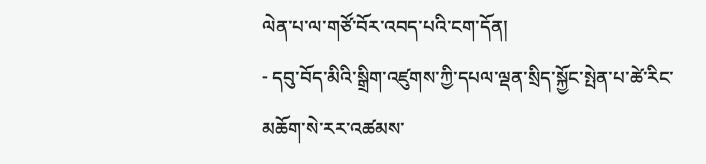ལེན་པ་ལ་གཙོ་བོར་འབད་པའི་ངག་དོན།
- དབུ་བོད་མིའི་སྒྲིག་འཛུགས་ཀྱི་དཔལ་ལྡན་སྲིད་སྐྱོང་སྤེན་པ་ཚེ་རིང་མཆོག་སེ་རར་འཚམས་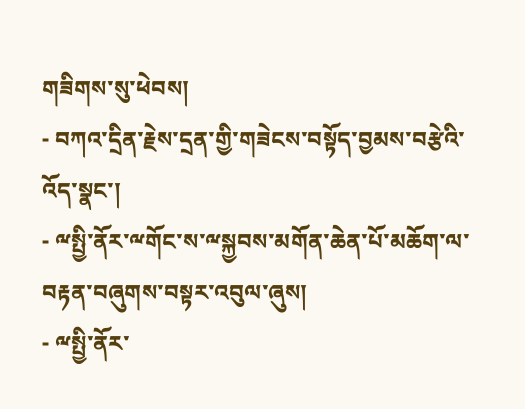གཟིགས་སུ་ཕེབས།
- བཀའ་དྲིན་རྗེས་དྲན་གྱི་གཟེངས་བསྟོད་བྱམས་བརྩེའི་འོད་སྣང་།
- ྋསྤྱི་ནོར་ྋགོང་ས་ྋསྐྱབས་མགོན་ཆེན་པོ་མཆོག་ལ་བརྟན་བཞུགས་བསྟར་འབུལ་ཞུས།
- ྋསྤྱི་ནོར་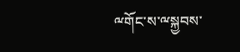ྋགོང་ས་ྋསྐྱབས་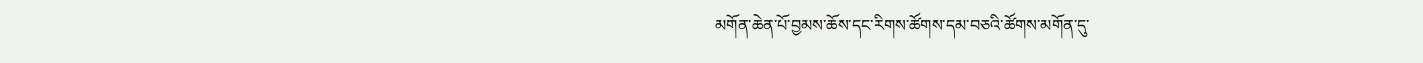མགོན་ཆེན་པོ་བྱམས་ཆོས་དང་རིགས་ཚོགས་དམ་བཅའི་ཚོགས་མགོན་དུ་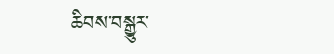ཆིབས་བསྒྱུར་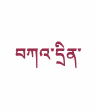བཀའ་དྲིན་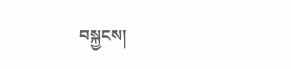བསྐྱངས།